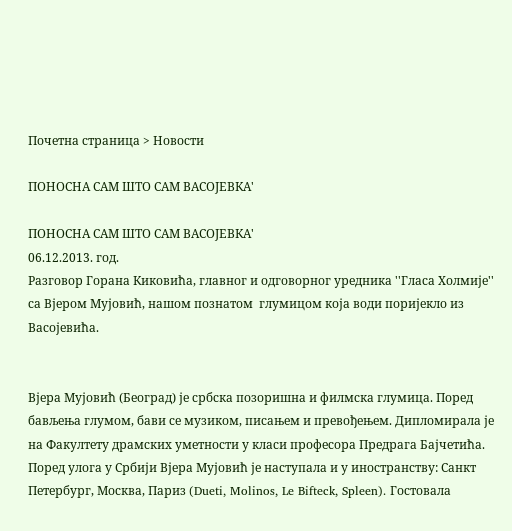Почетна страница > Новости

ПОНОСНА САМ ШТО САМ ВАСОЈЕВКА'

ПОНОСНА САМ ШТО САМ ВАСОЈЕВКА'
06.12.2013. год.
Разговор Горана Киковића, главног и одговорног уредника ''Гласа Холмије'' са Вјером Мујовић, нашом познатом  глумицом која води поријекло из Васојевића.


Вјера Мујовић (Београд) је србска позоришна и филмска глумица. Поред бављења глумом, бави се музиком, писањем и превођењем. Дипломирала је на Факултету драмских уметности у класи професора Предрага Бајчетића. Поред улога у Србији Вјера Мујовић је наступала и у иностранству: Санкт Петербург, Москва, Париз (Dueti, Molinos, Le Bifteck, Spleen). Гостовала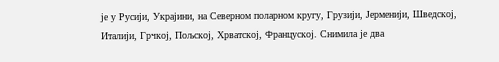је у Русији, Украјини, на Северном поларном кругу, Грузији, Јерменији, Шведској, Италији, Грчкој, Пољској, Хрватској, Француској. Снимила је два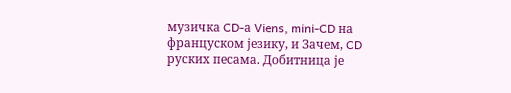музичка CD-а Viens, mini-CD на француском језику, и Зачем, CD руских песама. Добитница је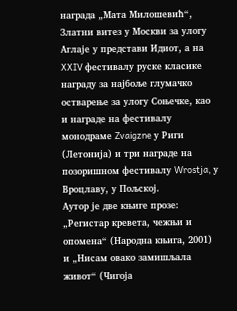награда „Мата Милошевић“, Златни витез у Москви за улогу Аглаје у представи Идиот, а на XXIV фестивалу руске класике награду за најбоље глумачко остварење за улогу Соњечке, као и награде на фестивалу монодраме Zvaigzne у Риги (Летонија) и три награде на позоришном фестивалу Wrostja, у Вроцлаву, у Пољској.
Аутор је две књиге прозе: „Регистар кревета, чежњи и опомена“ (Народна књига, 2001) и „Нисам овако замишљала живот“ (Чигоја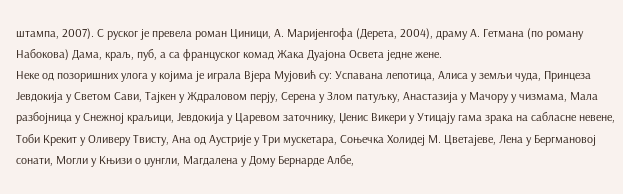штампа, 2007). С руског је превела роман Циници, А. Маријенгофа (Дерета, 2004), драму А. Гетмана (по роману Набокова) Дама, краљ, пуб, а са француског комад Жака Дуајона Освета једне жене.
Неке од позоришних улога у којима је играла Вјера Мујовић су: Успавана лепотица, Алиса у земљи чуда, Принцеза Јевдокија у Светом Сави, Тајкен у Ждраловом перју, Серена у Злом патуљку, Анастазија у Мачору у чизмама, Мала разбојница у Снежној краљици, Јевдокија у Царевом заточнику, Џенис Викери у Утицају гама зрака на сабласне невене, Тоби Крекит у Оливеру Твисту, Ана од Аустрије у Три мускетара, Соњечка Холидеј М. Цветајеве, Лена у Бергмановој сонати, Могли у Књизи о џунгли, Магдалена у Дому Бернарде Албе,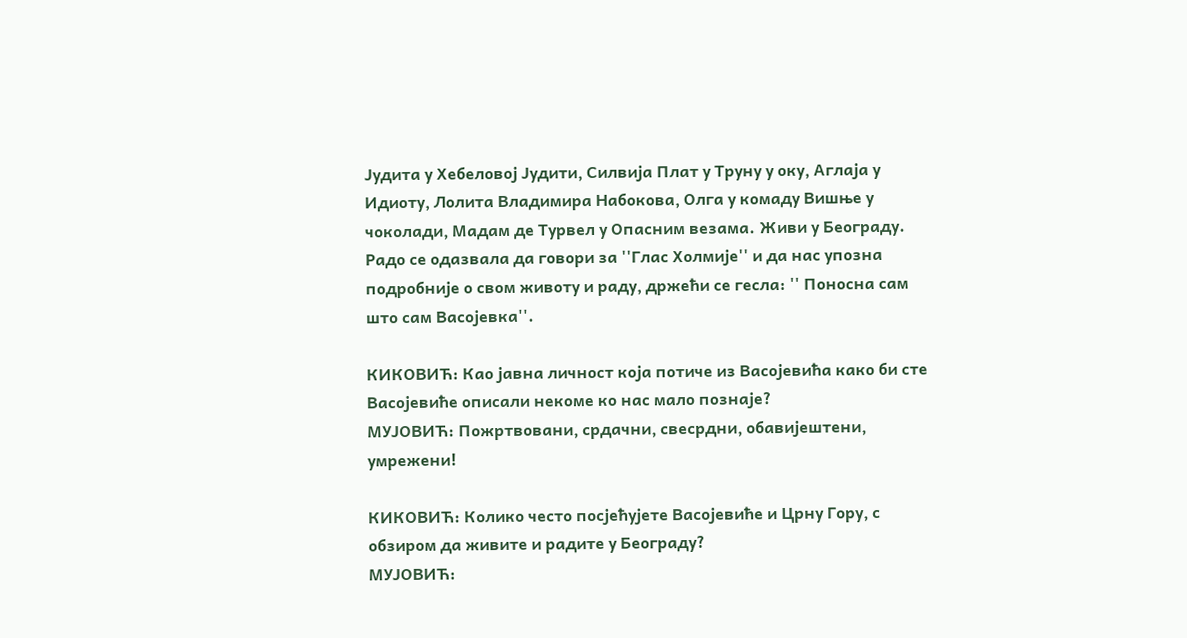Јудита у Хебеловој Јудити, Силвија Плат у Труну у оку, Аглаја у Идиоту, Лолита Владимира Набокова, Олга у комаду Вишње у чоколади, Мадам де Турвел у Опасним везама. Живи у Београду. Радо се одазвала да говори за ''Глас Холмије'' и да нас упозна  подробније о свом животу и раду, држећи се гесла: '' Поносна сам што сам Васојевка''.

КИКОВИЋ: Као јавна личност која потиче из Васојевића како би сте Васојевиће описали некоме ко нас мало познаје?
МУЈОВИЋ: Пожртвовани, срдачни, свесрдни, обавијештени, умрежени!

КИКОВИЋ: Колико често посјећујете Васојевиће и Црну Гору, с обзиром да живите и радите у Београду?
МУЈОВИЋ: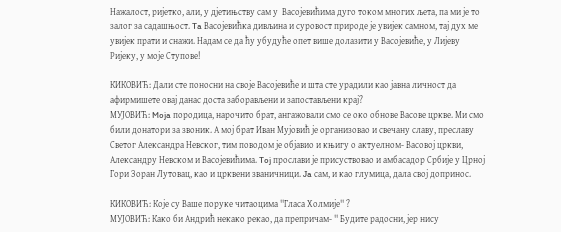Нажалост, ријетко, али, у дјетињству сам у  Васојевићима дуго током многих љета, па ми је то залог за садашњост. Ta Васојевићка дивљина и суровост природе је увијек самном, тај дух ме увијек прати и снажи. Надам се да ћу убудуће опет више долазити у Васојевиће, у Лијеву Ријеку, у моје Ступове!

КИКОВИЋ: Дали сте поносни на своје Васојевиће и шта сте урадили као јавна личност да афирмишете овај данас доста заборављени и запостављени крај?
МУЈОВИЋ: Moja породица, нарочито брат, ангажовали смо се око обнове Васове цркве. Ми смо били донатори за звоник. А мoj брат Иван Мујовић је организовао и свечану славу, преславу Светог Александра Невског, тим поводом је објавио и књигу о актуелном- Васовој цркви, Александру Невском и Васојевићима. Toj прослави је присуствовао и амбасадор Србије у Црној Гори Зоран Лутовац, као и црквени званичници. Ja сaм, и као глумица, дала свој допринос.

КИКОВИЋ: Које су Ваше поруке читаоцима ''Гласа Холмије'' ?
МУЈОВИЋ: Како би Андрић некако рекао, да препричам- '' Будите радосни, јер нису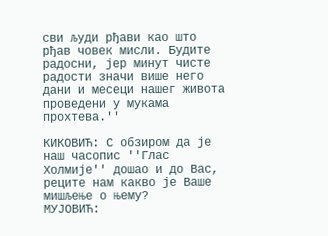сви људи рђави као што рђав човек мисли. Будите радосни, јер минут чисте радости значи више него дани и месеци нашег живота проведени у мукама прохтева.''

КИКОВИЋ: С обзиром да је наш часопис ''Глас Холмије'' дошао и до Вас, реците нам какво је Ваше мишљење о њему?
МУЈОВИЋ: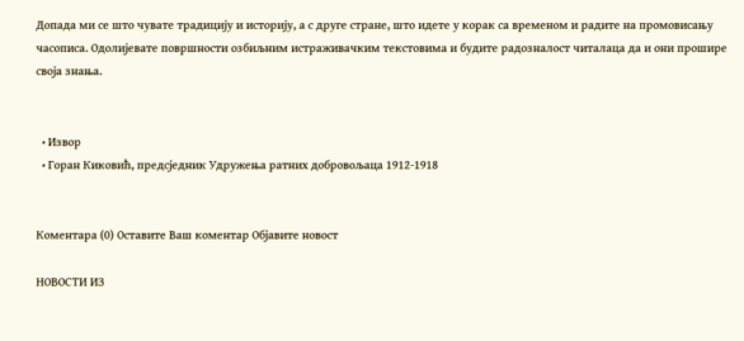Допада ми се што чувате традицију и историју, а с друге стране, што идете у корак са временом и радите на промовисању часописа. Одолијевате површности озбиљним истраживачким текстовима и будите радозналост читалаца да и они прошире своја знања.


  • Извор
  • Горан Киковић, предсједник Удружења ратних добровољаца 1912-1918


Коментара (0) Оставите Ваш коментар Објавите новост

НОВОСТИ ИЗ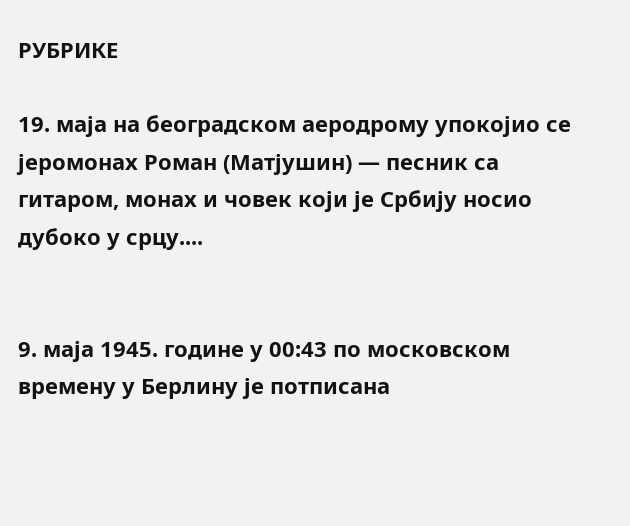РУБРИКЕ

19. маја на београдском аеродрому упокојио се јеромонах Роман (Матјушин) — песник са гитаром, монах и човек који је Србију носио дубоко у срцу....


9. маја 1945. године у 00:43 по московском времену у Берлину је потписана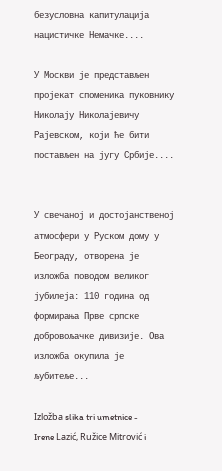безусловна капитулација нацистичке Немачке....

У Москви је представљен пројекат споменика пуковнику Николају Николајевичу Рајевском, који ће бити постављен на југу Србије....


У свечаној и достојанственој атмосфери у Руском дому у Београду, отворена је изложба поводом великог јубилеја: 110 година од формирања Прве српске добровољачке дивизије. Ова изложба окупила је љубитеље...

Izložba slika tri umetnice - Irene Lazić, Ružice Mitrović i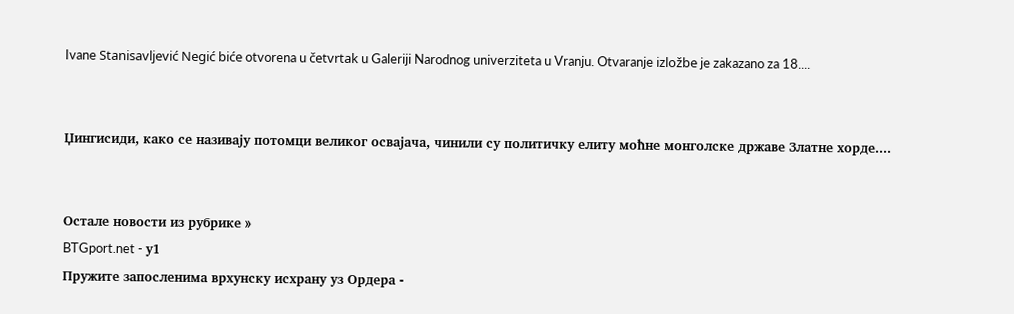Ivane Stanisavljević Negić biće otvorena u četvrtak u Galeriji Narodnog univerziteta u Vranju. Otvaranje izložbe je zakazano za 18....


Џингисиди, како се називају потомци великог освајача, чинили су политичку елиту моћне монголске државе Златне хорде....


Остале новости из рубрике »
BTGport.net - у1
Пружите запосленима врхунску исхрану уз Ордера -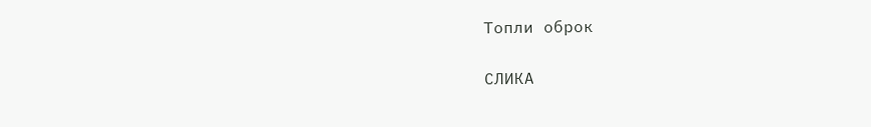Топли оброк

СЛИКА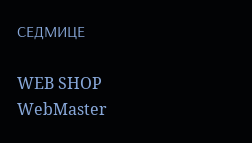СЕДМИЦЕ

WEB SHOP
WebMaster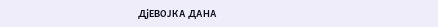ДјЕВОЈКА ДАНА